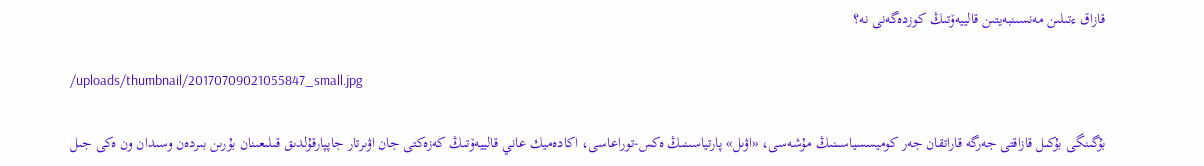قازاق ءتىلىن مەنسىنبەيتىن قالييەۆتىڭ كوزدەگەنى نە؟

/uploads/thumbnail/20170709021055847_small.jpg

بۇگىنگى بۇكىل قازاقتى جەرگە قاراتقان جەر كوميسسياسىنىڭ مۇشەسى، «اۋىل» پارتياسىنىڭ ەكس-توراعاسى، اكادەميك عاني قالييەۆتىڭ كەزەكتى جان اۋىرتار جاپپارقۇلدىق قىلىعىنان بۇرىن بىردەن وسىدان ون ەكى جىل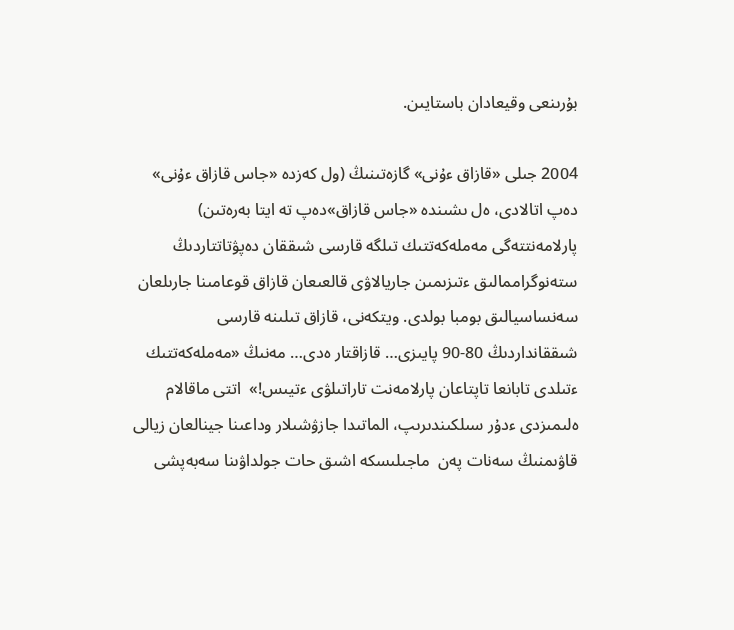بۇرىنعى وقيعادان باستايىن.

2004 جىلى «قازاق ءۇنى» گازەتىنىڭ (ول كەزدە «جاس قازاق ءۇنى» دەپ اتالادى، ەل ىشىندە «جاس قازاق»دەپ تە ايتا بەرەتىن) پارلامەنتتەگى مەملەكەتتىك تىلگە قارسى شىققان دەپۋتاتتاردىڭ ستەنوگراممالىق ءتىزىمىن جاريالاۋى قالعىعان قازاق قوعامىنا جارىلعان سەنساسيالىق بومبا بولدى. ويتكەنى، قازاق تىلىنە قارسى شىققانداردىڭ 80-90 پايىزى… قازاقتار ەدى… مەنىڭ «مەملەكەتتىك ءتىلدى تابانعا تاپتاعان پارلامەنت تاراتىلۋى ءتيىس!»  اتتى ماقالام ەلىمىزدى ءدۇر سىلكىندىرىپ، الماتىدا جازۋشىلار وداعىنا جينالعان زيالى قاۋىمنىڭ سەنات پەن  ماجىلىسكە اشىق حات جولداۋىنا سەبەپشى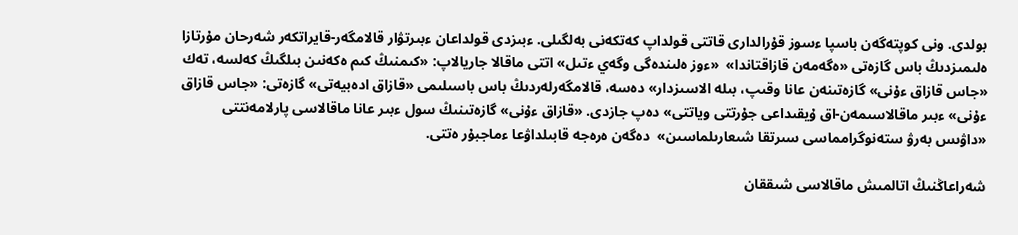بولدى. ونى كوپتەگەن باسپا ءسوز قۇرالدارى قاتتى قولداپ كەتكەنى بەلگىلى. ءبىزدى قولداعان ءبىرتۋار قالامگەر-قايراتكەر شەرحان مۇرتازا ەلىمىزدىڭ باس گازەتى «ەگەمەن قازاقتاندا»  «ءوز ەلىندەگى وگەي ءتىل» اتتى ماقالا جاريالاپ: «كىمنىڭ كىم ەكەنىن بىلگىڭ كەلسە، تەك «جاس قازاق ءۇنى» گازەتىنەن عانا وقىپ، بىلە الاسىزدار» دەسە، قالامگەرلەردىڭ باس باسىلىمى «قازاق ادەبيەتى» گازەتى: «جاس قازاق ءۇنى» ءبىر ماقالاسىمەن-اق ۇيقىداعى جۇرتتى وياتتى» دەپ جازدى. «قازاق ءۇنى» گازەتىنىڭ سول ءبىر عانا ماقالاسى پارلامەنتتى «داۋىس بەرۋ ستەنوگرامماسى سىرتقا شىعارىلماسىن»  دەگەن ەرەجە قابىلداۋعا ءماجبۇر ەتتى.

شەراعاڭنىڭ اتالمىش ماقالاسى شىققان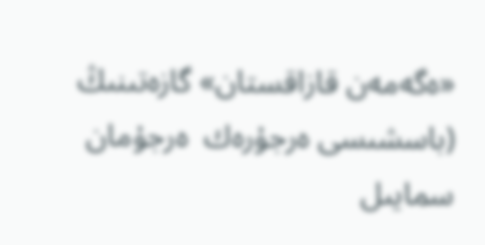«ەگەمەن قازاقستان» گازەتىنىڭ (باسشىسى ەرجۇرەك  ەرجۇمان سمايىل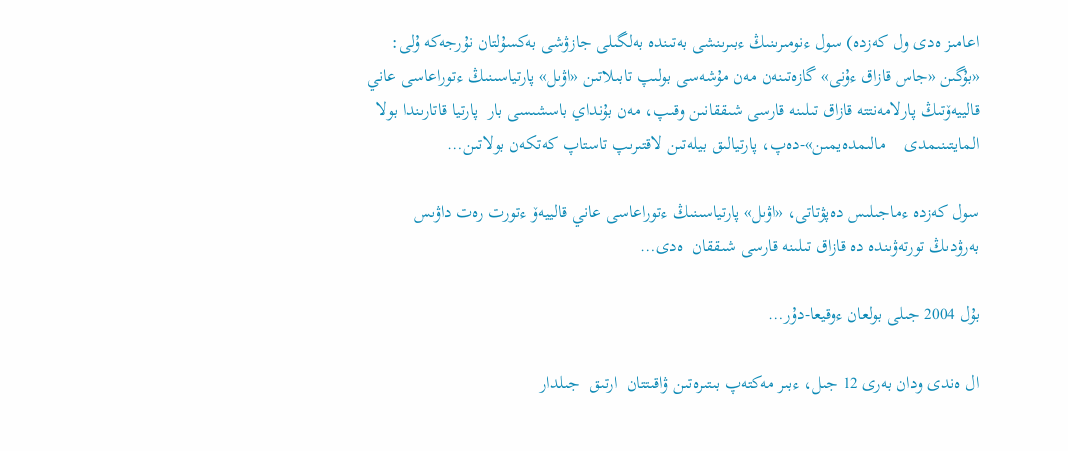اعامىز ەدى ول كەزدە) سول ءنومىرىنىڭ ءبىرىنشى بەتىندە بەلگىلى جازۋشى بەكسۇلتان نۇرجەكە ۇلى: «بۇگىن «جاس قازاق ءۇنى» گازەتىنەن مەن مۇشەسى بولىپ تابىلاتىن «اۋىل» پارتياسىنىڭ ءتوراعاسى عاني قالييەۆتىڭ پارلامەنتتە قازاق تىلىنە قارسى شىققانىن وقىپ، مەن بۇنداي باسشىسى بار  پارتيا قاتارىندا بولا المايتىنىمدى    مالىمدەيمىن»-دەپ، پارتيالىق بيلەتىن لاقتىرىپ تاستاپ كەتكەن بولاتىن…

سول كەزدە ءماجىلىس دەپۋتاتى، «اۋىل» پارتياسىنىڭ ءتوراعاسى عاني قالييەۆ ءتورت رەت داۋىس بەرۋدىڭ تورتەۋىندە دە قازاق تىلىنە قارسى شىققان  ەدى…

بۇل 2004 جىلى بولعان ءوقيعا-دۇر…

ال ەندى ودان بەرى 12 جىل، ءبىر مەكتەپ بىتىرەتىن ۋاقىتتان  ارتىق  جىلدار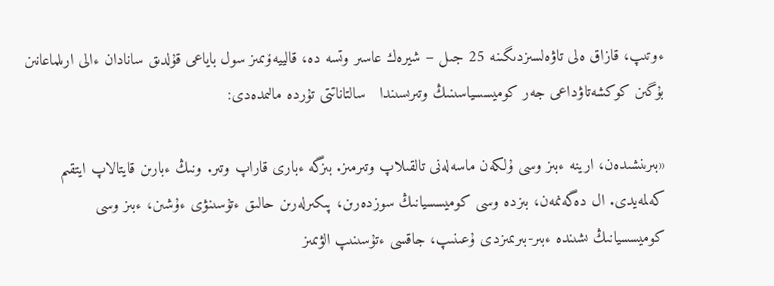ءوتىپ، قازاق ەلى تاۋەلسىزدىگىنە 25 جىل – شيرەك عاسىر وتسە دە، قالييەۆىمىز سول باياعى قۇلدىق سانادان ءالى ارىلماعانىن بۇگىن كوكشەتاۋداعى جەر كوميسسياسىنىڭ وتىرىسىندا   سالتاناتتى تۇردە مالىمدەدى:

«بىرىنشىدەن، ارينە ءبىز وسى ۇلكەن ماسەلەنى تالقىلاپ وتىرمىز. بىزگە ءبارى قاراپ وتىر. ونىڭ ءبارىن قايتالاپ ايتقىم كەلمەيدى. ال دەگەنمەن، بىزدە وسى كوميسسيانىڭ سوزدەرىن، پىكىرلەرىن حالىق ءتۇسىنۋى ءۇشىن، ءبىز وسى كوميسسيانىڭ ىشىندە ءبىر-بىرىمىزدى ۇعىنىپ، جاقسى ءتۇسىنىپ الۋىمىز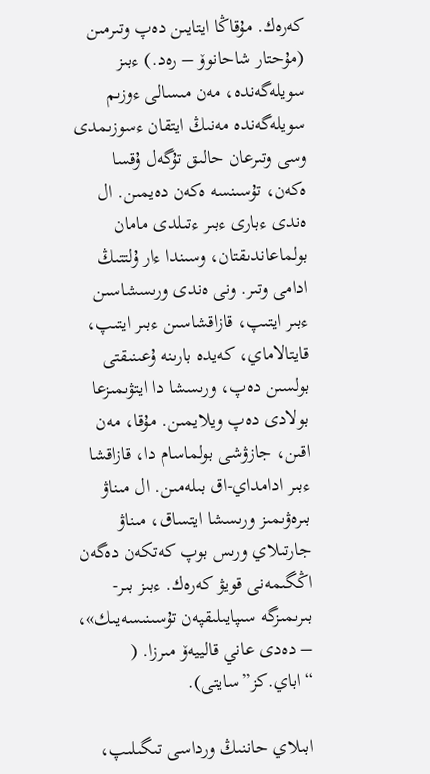كەرەك. مۇقاڭا ايتايىن دەپ وتىرمىن (مۇحتار شاحانوۆ – رەد.) ءبىز سويلەگەندە، مەن مىسالى ءوزىم سويلەگەندە مەنىڭ ايتقان ءسوزىمدى وسى وتىرعان حالىق تۇگەل ۇقسا ەكەن، تۇسىنسە ەكەن دەيمىن. ال ەندى ءبارى ءبىر ءتىلدى مامان بولماعاندىقتان، وسىندا ءار ۇلتتىڭ ادامى وتىر. ونى ەندى ورىسشاسىن ءبىر ايتىپ، قازاقشاسىن ءبىر ايتىپ، قايتالاماي، كەيدە بارىنە ۇعىنىقتى بولسىن دەپ، ورىسشا دا ايتۋىمىزعا بولادى دەپ ويلايمىن. مۇقا، مەن اقىن، جازۋشى بولماسام دا، قازاقشا ءبىر ادامداي-اق بىلەمىن. ال مىناۋ بىرەۋىمىز ورىسشا ايتساق، مىناۋ جارتىلاي ورىس بوپ كەتكەن دەگەن اڭگىمەنى قويۋ كەرەك. ءبىز بىر-بىرىمىزگە سىپايىلىقپەن تۇسىنىسەيىك»، – دەدى عاني قالييەۆ مىرزا. ( “اباي.كز”سايتى).

ابىلاي حاننىڭ ورداسى تىگىلىپ،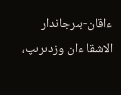ءاقان-بىرجاندار الاشقا ءان وزدىرىپ،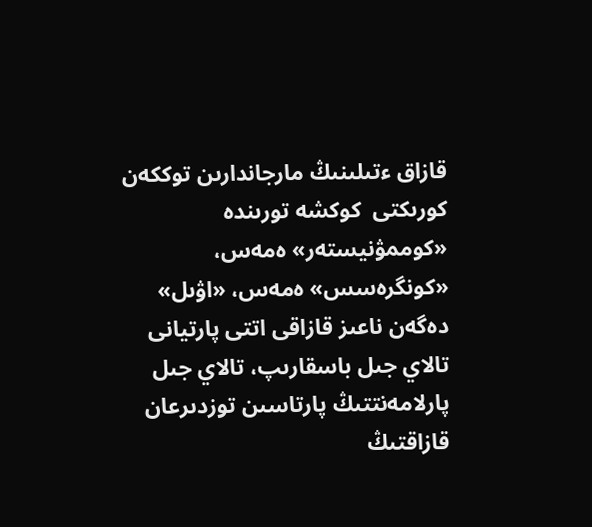قازاق ءتىلىنىڭ مارجاندارىن توككەن كورىكتى  كوكشە تورىندە «كوممۋنيستەر» ەمەس، «كونگرەسس» ەمەس، «اۋىل» دەگەن ناعىز قازاقى اتتى پارتيانى تالاي جىل باسقارىپ، تالاي جىل پارلامەنتتىڭ پارتاسىن توزدىرعان قازاقتىڭ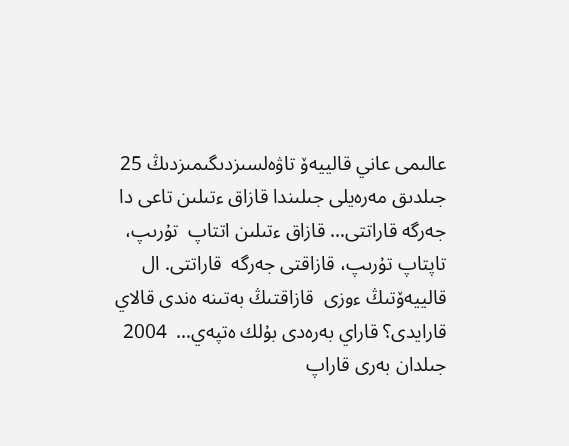عالىمى عاني قالييەۆ تاۋەلسىزدىگىمىزدىڭ 25 جىلدىق مەرەيلى جىلىندا قازاق ءتىلىن تاعى دا جەرگە قاراتتى… قازاق ءتىلىن اتتاپ  تۇرىپ، تاپتاپ تۇرىپ، قازاقتى جەرگە  قاراتتى. ال قالييەۆتىڭ ءوزى  قازاقتىڭ بەتىنە ەندى قالاي قارايدى؟ قاراي بەرەدى بۇلك ەتپەي…  2004 جىلدان بەرى قاراپ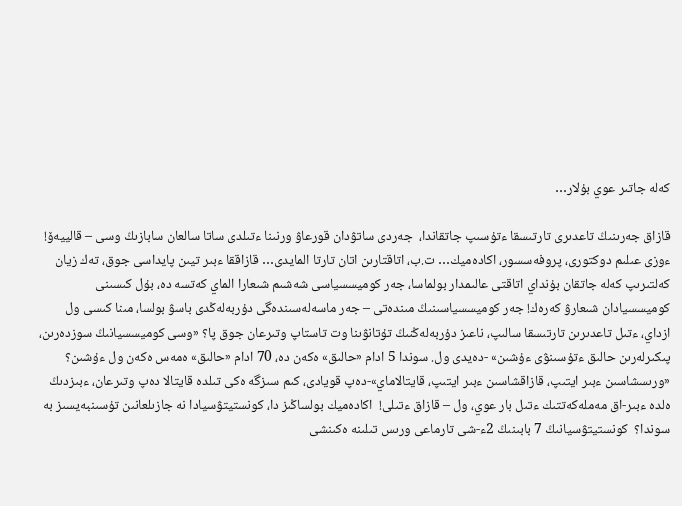كەلە جاتىر عوي بۇلار…

قازاق جەرىنىڭ تاعدىرى تارتىسقا ءتۇسىپ جاتقاندا،  جەردى ساتۋدان قورعاۋ ورنىنا ءتىلدى ساتا سالعان سابازىڭ وسى – قالييەۆ! ءوزى عىلىم دوكتورى، پروفەسسور، اكادەميك… ت.ب، اتاقتارىن اتان تارتا المايدى… قازاققا ءبىر تيىن پايداسى جوق، تەك زيان كەلتىرىپ كەلە جاتقان بۇنداي اتاقتى عالىمدار بولماسا، جەر كوميسسياسى شەشىم شىعارا الماي كەتسە دە، بۇل كىسىنى كوميسسيادان شىعارۋ كەرەك! جەر كوميسسياسىنىڭ مىندەتى – جەر ماسەلەسىندەگى دۇربەلەڭدى باسۋ بولسا، مىنا كىسى ول ازداي، ءتىل تاعدىرىن تارتىسقا سالىپ، ناعىز دۇربەلەڭنىڭ تۇتانۋىنا وت تاستاپ وتىرعان جوق پا؟ «وسى كوميسسيانىڭ سوزدەرىن، پىكىرلەرىن حالىق ءتۇسىنۋى ءۇشىن» -دەيدى ول. سوندا 5 ادام «حالىق» ەكەن دە، 70 ادام «حالىق» ەمەس ەكەن ول ءۇشىن؟   «ورىسشاسىن ءبىر ايتىپ، قازاقشاسىن ءبىر ايتىپ، قايتالاماي»-دەپ قويادى، كىم سىزگە ەكى تىلدە قايتالا دەپ وتىرعان، ءبىزدىڭ ەلدە ءبىر-اق مەملەكەتتىك ءتىل بار عوي، ول – قازاق ءتىلى!  اكادەميك بولساڭىز دا، كونستيتۋسيادا نە جازىلعانىن تۇسىنبەيسىز بە سوندا؟  كونستيتۋسيانىڭ 7 بابىنىڭ 2ء-شى تارماعى ورىس تىلىنە ەكىنشى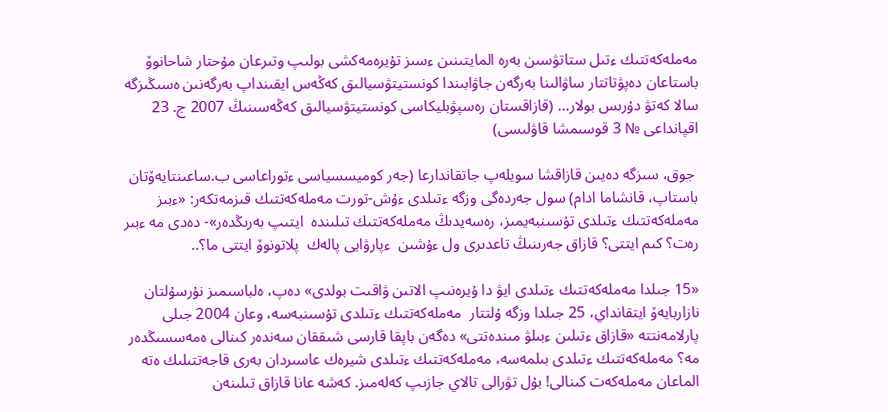مەملەكەتتىك ءتىل ستاتۋسىن بەرە المايتىنىن ءسىز تۇيرەمەكشى بولىپ وتىرعان مۇحتار شاحانوۆ باستاعان دەپۋتاتتار ساۋالىنا بەرگەن جاۋابىندا كونستيتۋسيالىق كەڭەس ايقىنداپ بەرگەنىن ەسىڭىزگە سالا كەتۋ دۇرىس بولار… (قازاقستان رەسپۋبليكاسى كونستيتۋسيالىق كەڭەسىنىڭ 2007 ج. 23 اقپانداعى № 3 قوسىمشا قاۋلىسى)

 جوق، سىزگە دەيىن قازاقشا سويلەپ جاتقاندارعا (جەر كوميسسياسى ءتوراعاسى ب.ساعىنتايەۆتان  باستاپ، قانشاما ادام) سول جەردەگى وزگە ءتىلدى ءۇش-تورت مەملەكەتتىك قىزمەتكەر: «ءبىز مەملەكەتتىك ءتىلدى تۇسىنبەيمىز، رەسەيدىڭ مەملەكەتتىك تىلىندە  ايتىپ بەرىڭدەر»- دەدى مە ءبىر رەت؟ كىم ايتتى؟ قازاق جەرىنىڭ تاعدىرى ول ءۇشىن  ءپارۋايى پالەك  پلاتونوۆ ايتتى ما؟..

«15 جىلدا مەملەكەتتىك ءتىلدى ايۋ دا ۇيرەنىپ الاتىن ۋاقىت بولدى» دەپ، ەلباسىمىز نۇرسۇلتان نازاربايەۆ ايتقانداي، 25 جىلدا وزگە ۇلتتار  مەملەكەتتىك ءتىلدى تۇسىنبەسە، وعان 2004 جىلى پارلامەنتتە «قازاق ءتىلىن ءبىلۋ مىندەتتى» دەگەن باپقا قارسى شىققان سەندەر كىنالى ەمەسسىڭدەر مە؟ مەملەكەتتىك ءتىلدى بىلمەسە، مەملەكەتتىك ءتىلدى شيرەك عاسىردان بەرى قاجەتتىلىك ەتە الماعان مەملەكەت كىنالى! بۇل تۋرالى تالاي جازىپ كەلەمىز. كەشە عانا قازاق تىلىنەن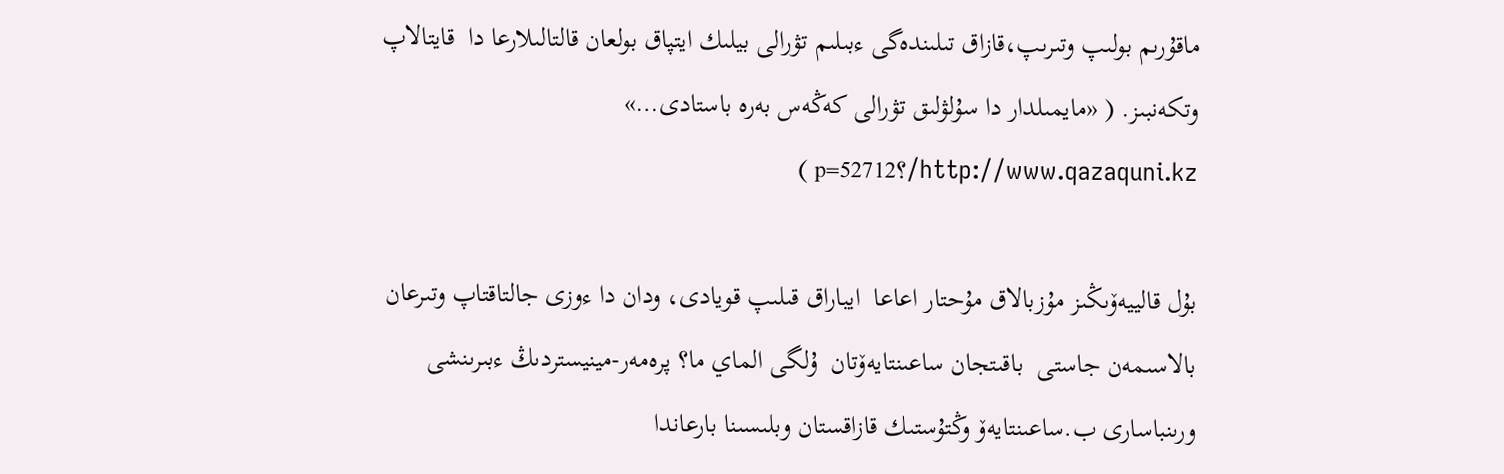ماقۇرىم بولىپ وتىرىپ،قازاق تىلىندەگى ءبىلىم تۋرالى بيلىك ايتپاق بولعان قالتالىلارعا دا  قايتالاپ وتكەنبىز. ( «مايمىلدار دا سۇلۋلىق تۋرالى كەڭەس بەرە باستادى…» http://www.qazaquni.kz/؟p=52712 )

بۇل قالييەۆىڭىز مۇزبالاق مۇحتار اعاعا  ايباراق قىلىپ قويادى، ودان دا ءوزى جالتاقتاپ وتىرعان  بالاسىمەن جاستى  باقىتجان ساعىنتايەۆتان  ۇلگى الماي ما؟ پرەمەر-مينيستردىڭ ءبىرىنشى ورىنباسارى ب.ساعىنتايەۆ وڭتۇستىك قازاقستان وبلىسىنا بارعاندا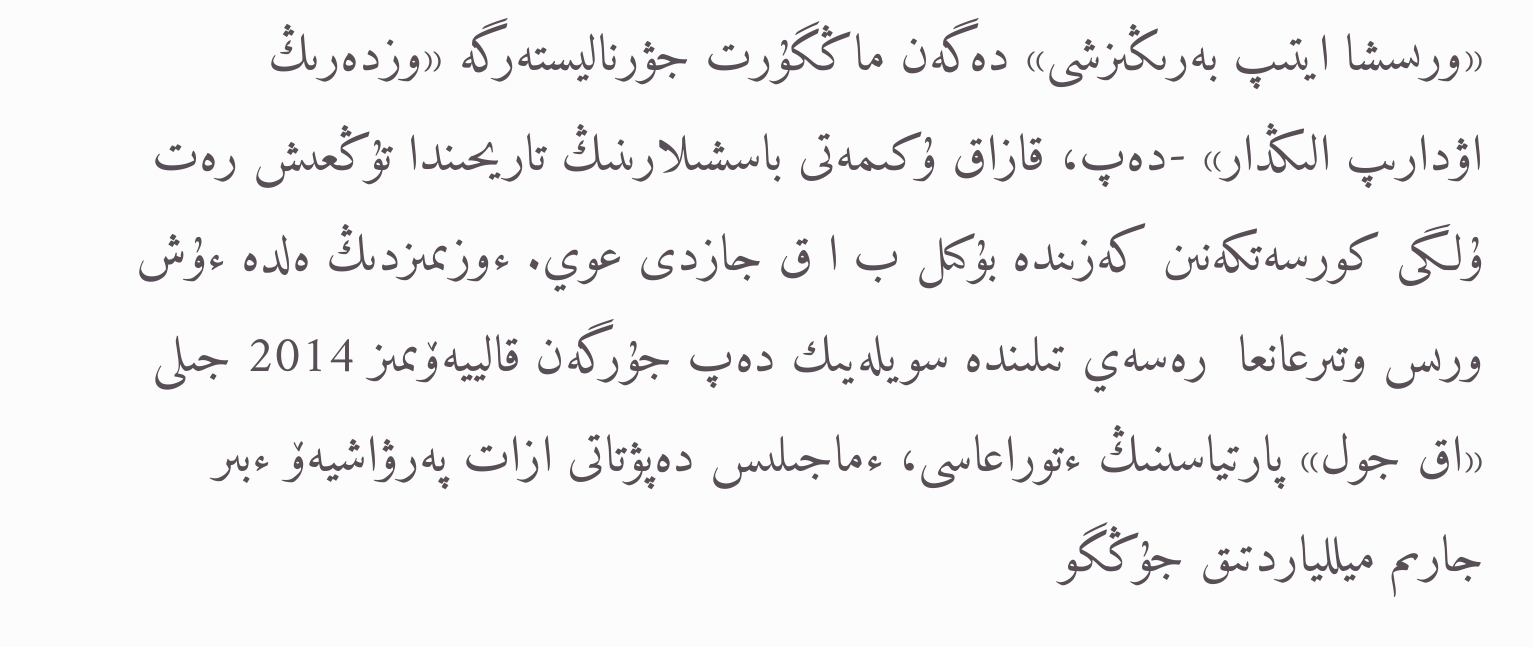«ورىسشا ايتىپ بەرىڭىزشى» دەگەن ماڭگۇرت جۋرناليستەرگە «وزدەرىڭ اۋدارىپ الىڭدار» -دەپ، قازاق ۇكىمەتى باسشىلارىنىڭ تاريحىندا تۇڭعىش رەت ۇلگى كورسەتكەنىن كەزىندە بۇكىل ب ا ق جازدى عوي. ءوزىمىزدىڭ ەلدە ءۇش ورىس وتىرعانعا  رەسەي تىلىندە سويلەيىك دەپ جۇرگەن قالييەۆىمىز 2014 جىلى «اق جول» پارتياسىنىڭ ءتوراعاسى، ءماجىلىس دەپۋتاتى ازات پەرۋاشيەۆ ءبىر جارىم ميللياردتىق جۇڭگو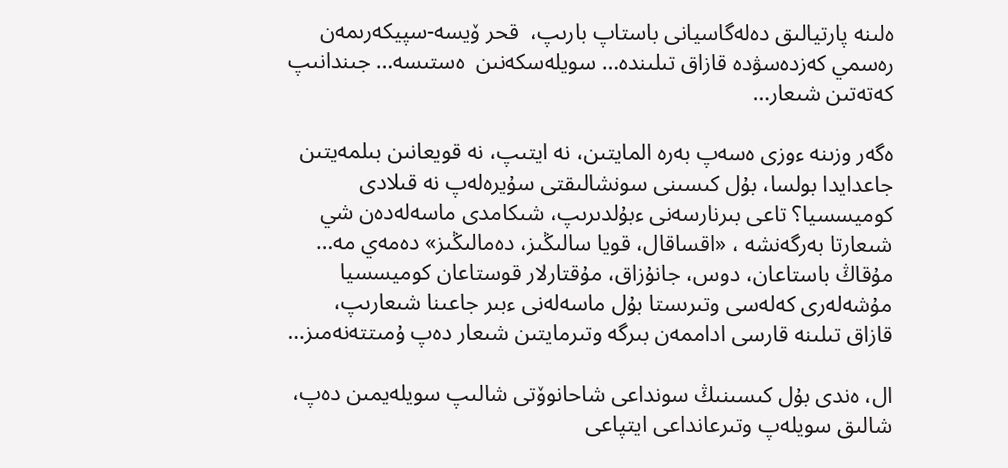ەلىنە پارتيالىق دەلەگاسيانى باستاپ بارىپ،  قحر ۆيسە-سپيكەرىمەن رەسمي كەزدەسۋدە قازاق تىلىندە… سويلەسكەنىن  ەستىسە… جىندانىپ كەتەتىن شىعار…

ەگەر وزىنە ءوزى ەسەپ بەرە المايتىن، نە ايتىپ، نە قويعانىن بىلمەيتىن جاعدايدا بولسا، بۇل كىسىنى سونشالىقتى سۇيرەلەپ نە قىلادى كوميسسيا؟ تاعى بىرنارسەنى ءبۇلدىرىپ، شىكامدى ماسەلەدەن شي شىعارتا بەرگەنشە ، «اقساقال، قويا سالىڭىز، دەمالىڭىز» دەمەي مە… مۇقاڭ باستاعان، دوس، جانۇزاق، مۇقتارلار قوستاعان كوميسسيا مۇشەلەرى كەلەسى وتىرىستا بۇل ماسەلەنى ءبىر جاعىنا شىعارىپ، قازاق تىلىنە قارسى اداممەن بىرگە وتىرمايتىن شىعار دەپ ۇمىتتەنەمىز…

ال، ەندى بۇل كىسىنىڭ سونداعى شاحانوۆتى شالىپ سويلەيمىن دەپ، شالىق سويلەپ وتىرعانداعى ايتپاعى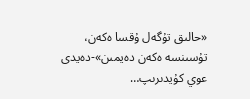«حالىق تۇگەل ۇقسا ەكەن، تۇسىنسە ەكەن دەيمىن»-دەيدى عوي كۇيدىرىپ…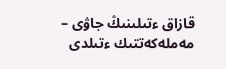قازاق ءتىلىنىڭ جاۋى – مەملەكەتتىك ءتىلدى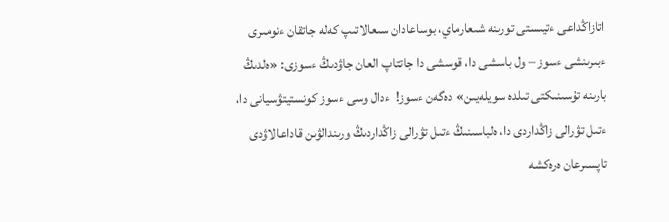اتازاڭداعى ءتيىستى تورىنە شىعارماي، بوساعادان سىعالاتىپ كەلە جاتقان ءنومىرى ءبىرىنشى ءسوز – ول باسشى دا، قوسشى دا جاتتاپ العان جاۋدىڭ ءسوزى: «ەلدىڭ بارىنە تۇسىنىكتى تىلدە سويلەيىن» دەگەن ءسوز!  ءدال وسى ءسوز كونستيتۋسيانى دا، ءتىل تۋرالى زاڭداردى دا، ەلباسىنىڭ ءتىل تۋرالى زاڭداردىڭ ورىندالۋىن قاداعالاۋدى تاپسىرعان ەرەكشە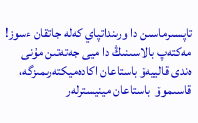تاپسىرماسىن دا ورىنداتپاي كەلە جاتقان ءسوز! مەكتەپ بالاسىنىڭ دا ميى جەتەتىن مۇنى  ەندى قالييەۆ باستاعان اكادەميكتەرىمىزگە، قاسىموۆ  باستاعان مينيسترلەر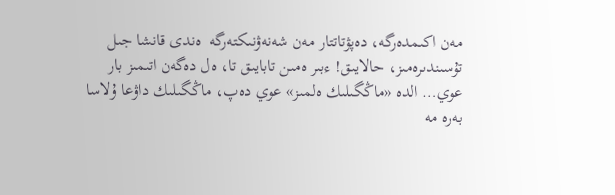مەن اكىمدەرگە، دەپۋتاتتار مەن شەنەۋنىكتەرگە  ەندى قانشا جىل تۇسىندىرەمىز، حالايىق! ءبىر ەمىن تابايىق تا، ەل دەگەن اتىمىز بار عوي… الدە «ماڭگىلىك ەلمىز» عوي دەپ، ماڭگىلىك داۋعا ۇلاسا بەرە مە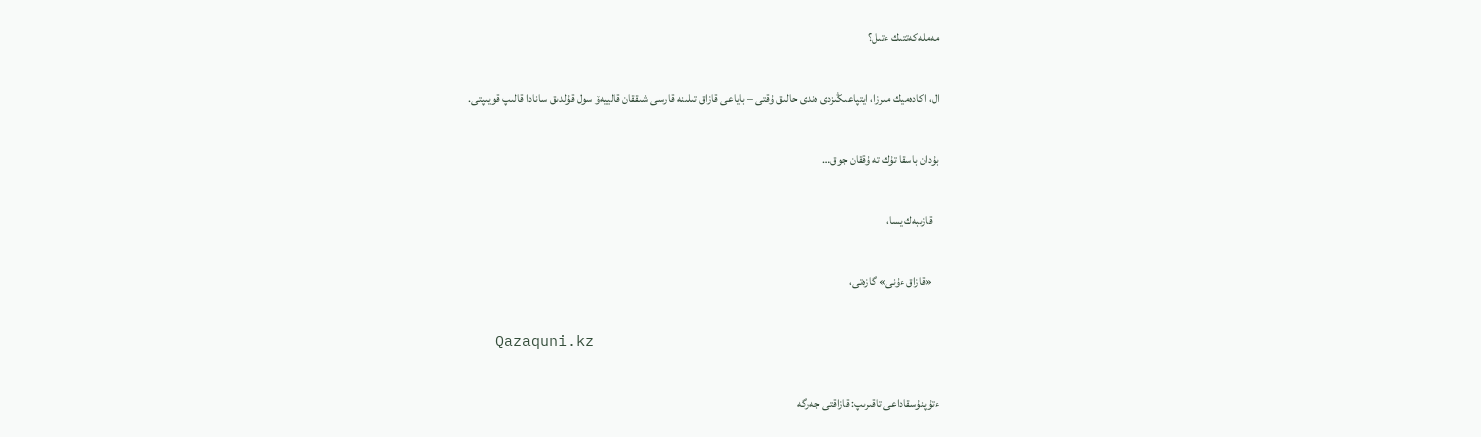مەملەكەتتىك ءتىل؟

ال، اكادەميك مىرزا، ايتپاعىڭىزدى ەندى حالىق ۇقتى – باياعى قازاق تىلىنە قارسى شىققان قالييەۆ سول قۇلدىق سانادا قالىپ قويىپتى.

بۇدان باسقا تۇك تە ۇققان جوق…

   قازىبەك يسا،

   «قازاق ءۇنى» گازەتى،

   Qazaquni.kz

ءتۇپنۇسقاداعى تاقىرىپ: قازاقتى جەرگە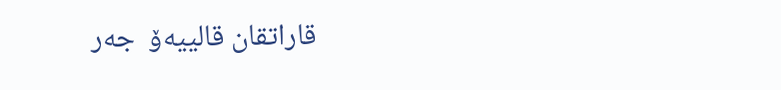قاراتقان قالييەۆ  جەر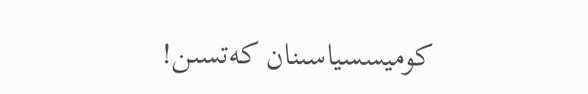كوميسسياسىنان كەتسىن!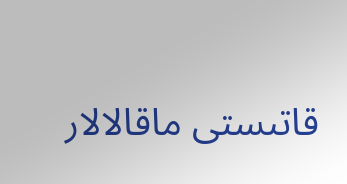قاتىستى ماقالالار